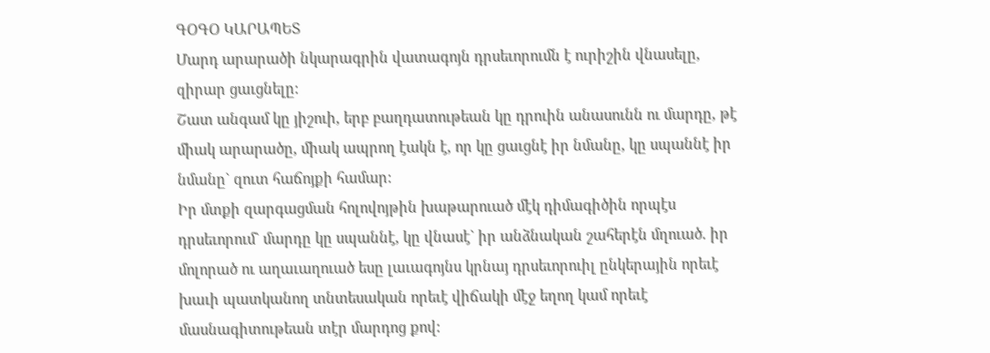ԳՕԳՕ ԿԱՐԱՊԵՏ
Մարդ արարածի նկարագրին վատագոյն դրսեւորումն է ուրիշին վնասելը, զիրար ցաւցնելը:
Շատ անգամ կը յիշուի, երբ բաղդատութեան կը դրուին անասունն ու մարդը, թէ միակ արարածը, միակ ապրող էակն է, որ կը ցաւցնէ իր նմանը, կը սպաննէ իր նմանը` զուտ հաճոյքի համար:
Իր մտքի զարգացման հոլովոյթին խաթարուած մէկ դիմագիծին որպէս դրսեւորում` մարդը կը սպաննէ, կը վնասէ` իր անձնական շահերէն մղուած. իր մոլորած ու աղաւաղուած եսը լաւագոյնս կրնայ դրսեւորուիլ ընկերային որեւէ խաւի պատկանող տնտեսական որեւէ վիճակի մէջ եղող կամ որեւէ մասնագիտութեան տէր մարդոց քով: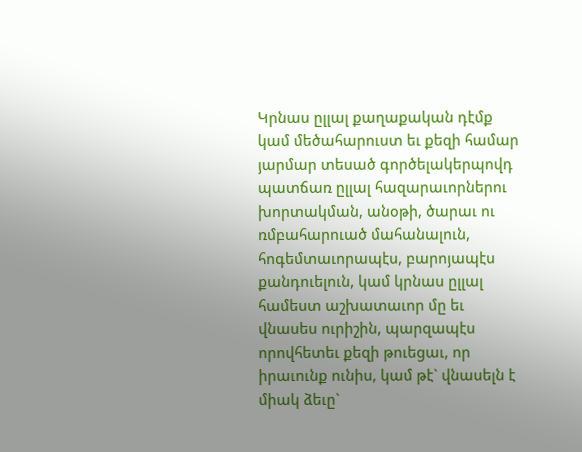Կրնաս ըլլալ քաղաքական դէմք կամ մեծահարուստ եւ քեզի համար յարմար տեսած գործելակերպովդ պատճառ ըլլալ հազարաւորներու խորտակման, անօթի, ծարաւ ու ռմբահարուած մահանալուն, հոգեմտաւորապէս, բարոյապէս քանդուելուն, կամ կրնաս ըլլալ համեստ աշխատաւոր մը եւ վնասես ուրիշին, պարզապէս որովհետեւ քեզի թուեցաւ, որ իրաւունք ունիս, կամ թէ` վնասելն է միակ ձեւը`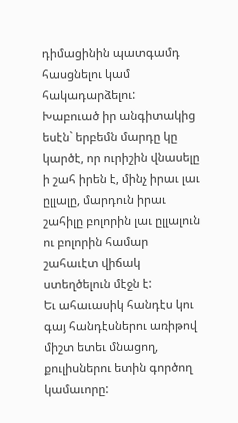դիմացինին պատգամդ հասցնելու կամ հակադարձելու:
Խաբուած իր անգիտակից եսէն` երբեմն մարդը կը կարծէ, որ ուրիշին վնասելը ի շահ իրեն է, մինչ իրաւ լաւ ըլլալը, մարդուն իրաւ շահիլը բոլորին լաւ ըլլալուն ու բոլորին համար շահաւէտ վիճակ ստեղծելուն մէջն է:
Եւ ահաւասիկ հանդէս կու գայ հանդէսներու առիթով միշտ ետեւ մնացող, քուլիսներու ետին գործող կամաւորը: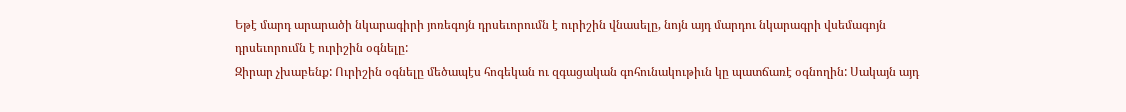Եթէ մարդ արարածի նկարագիրի յոռեգոյն դրսեւորումն է ուրիշին վնասելը, նոյն այդ մարդու նկարագրի վսեմագոյն դրսեւորումն է ուրիշին օգնելը:
Զիրար չխաբենք: Ուրիշին օգնելը մեծապէս հոգեկան ու զգացական գոհունակութիւն կը պատճառէ օգնողին: Սակայն այդ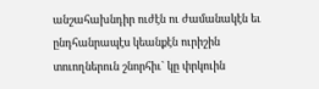անշահախնդիր ուժէն ու ժամանակէն եւ ընդհանրապէս կեանքէն ուրիշին տուողներուն շնորհիւ` կը փրկուին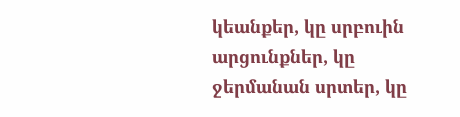կեանքեր, կը սրբուին արցունքներ, կը ջերմանան սրտեր, կը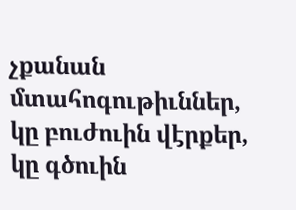չքանան մտահոգութիւններ, կը բուժուին վէրքեր, կը գծուին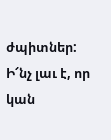ժպիտներ:
Ի՜նչ լաւ է, որ կան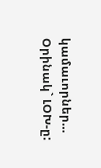կամաւորներ… Օրինակ` ԼՕԽ-ը: